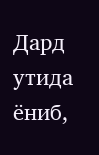Дард утида ёниб,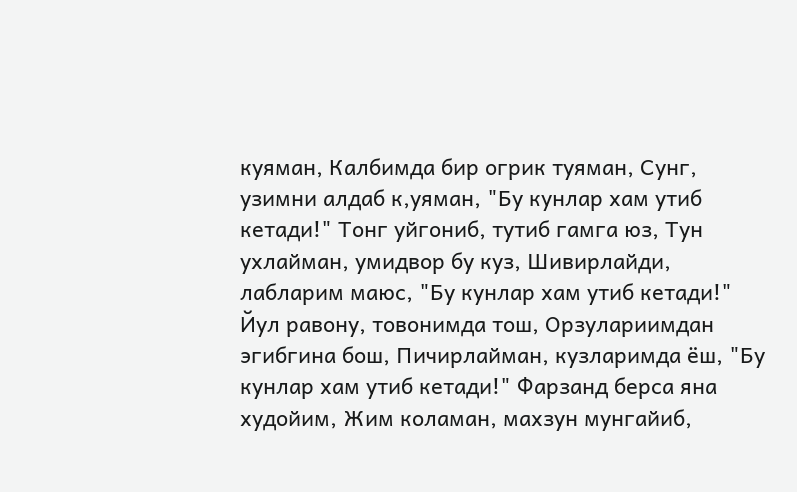куяман, Калбимда бир огрик туяман, Сунг, узимни алдаб к,уяман, "Бу кунлар хам утиб кетади!" Тонг уйгониб, тутиб гамга юз, Тун ухлайман, умидвор бу куз, Шивирлайди, лабларим маюс, "Бу кунлар хам утиб кетади!" Йул равону, товонимда тош, Орзулариимдан эгибгина бош, Пичирлайман, кузларимда ёш, "Бу кунлар хам утиб кетади!" Фарзанд берса яна худойим, Жим коламан, махзун мунгайиб,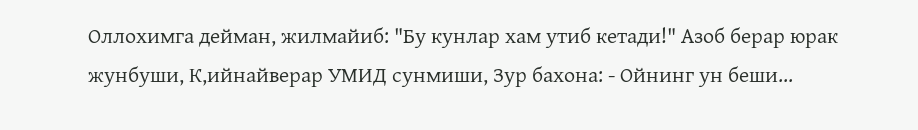Оллохимга дейман, жилмайиб: "Бу кунлар хам утиб кетади!" Азоб берар юрак жунбуши, К,ийнайверар УМИД сунмиши, Зур бахона: - Ойнинг ун беши...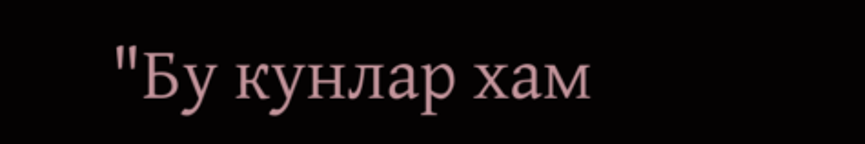"Бу кунлар хам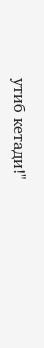утиб кетади!"